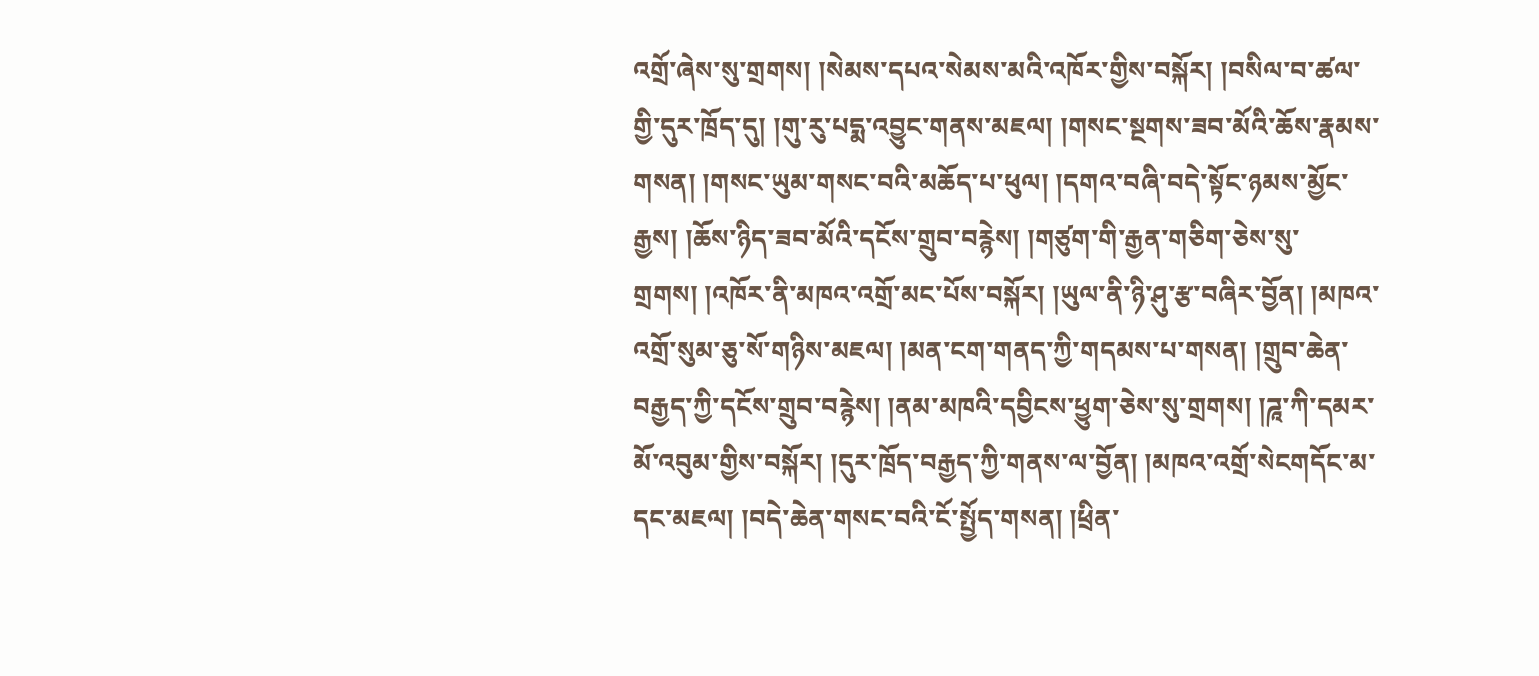འགྲོ་ཞེས་སུ་གྲགས། །སེམས་དཔའ་སེམས་མའི་འཁོར་གྱིས་བསྐོར། །བསིལ་བ་ཚལ་གྱི་དུར་ཁྲོད་དུ། །གུ་རུ་པདྨ་འབྱུང་གནས་མཇལ། །གསང་སྔགས་ཟབ་མོའི་ཆོས་རྣམས་གསན། །གསང་ཡུམ་གསང་བའི་མཆོད་པ་ཕུལ། །དགའ་བཞི་བདེ་སྟོང་ཉམས་མྱོང་རྒྱས། །ཆོས་ཉིད་ཟབ་མོའི་དངོས་གྲུབ་བརྙེས། །གཙུག་གི་རྒྱན་གཅིག་ཅེས་སུ་གྲགས། །འཁོར་ནི་མཁའ་འགྲོ་མང་པོས་བསྐོར། །ཡུལ་ནི་ཉི་ཤུ་རྩ་བཞིར་བྱོན། །མཁའ་འགྲོ་སུམ་ཅུ་སོ་གཉིས་མཇལ། །མན་ངག་གནད་ཀྱི་གདམས་པ་གསན། །གྲུབ་ཆེན་བརྒྱད་ཀྱི་དངོས་གྲུབ་བརྙེས། །ནམ་མཁའི་དབྱིངས་ཕྱུག་ཅེས་སུ་གྲགས། །ཌཱ་ཀི་དམར་མོ་འབུམ་གྱིས་བསྐོར། །དུར་ཁྲོད་བརྒྱད་ཀྱི་གནས་ལ་བྱོན། །མཁའ་འགྲོ་སེངགདོང་མ་དང་མཇལ། །བདེ་ཆེན་གསང་བའི་ངོ་སྤྱོད་གསན། །ཕྲིན་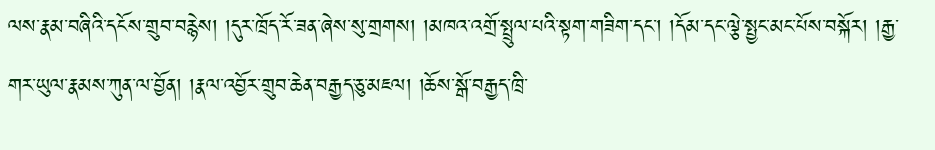ལས་རྣམ་བཞིའི་དངོས་གྲུབ་བརྙེས། །དུར་ཁྲོད་རོ་ཟན་ཞེས་སུ་གྲགས། །མཁའ་འགྲོ་སྤྲུལ་པའི་སྟག་གཟིག་དང་། །དོམ་དང་ལྕེ་སྤྱང་མང་པོས་བསྐོར། །རྒྱ་གར་ཡུལ་རྣམས་ཀུན་ལ་བྱོན། །རྣལ་འབྱོར་གྲུབ་ཆེན་བརྒྱད་ཅུ་མཇལ། །ཆོས་སྒོ་བརྒྱད་ཁྲི་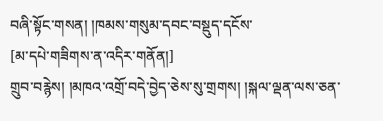བཞི་སྟོང་གསན། །ཁམས་གསུམ་དབང་བསྡུད་དངོས་
[མ་དཔེ་གཟིགས་ན་འདིར་གནོན།]
གྲུབ་བརྙེས། །མཁའ་འགྲོ་བདེ་བྱེད་ཅེས་སུ་གྲགས། །སྐལ་ལྡན་ལས་ཅན་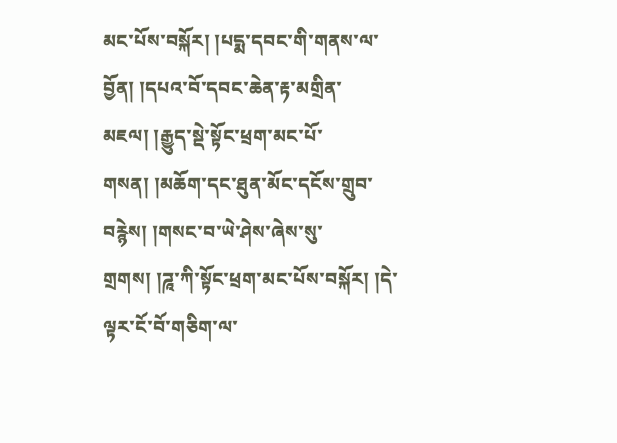མང་པོས་བསྐོར། །པདྨ་དབང་གི་གནས་ལ་བྱོན། །དཔའ་བོ་དབང་ཆེན་རྟ་མགྲིན་མཇལ། །རྒྱུད་སྡེ་སྟོང་ཕྲག་མང་པོ་གསན། །མཆོག་དང་ཐུན་མོང་དངོས་གྲུབ་བརྙེས། །གསང་བ་ཡེ་ཤེས་ཞེས་སུ་གྲགས། །ཌཱ་ཀི་སྟོང་ཕྲག་མང་པོས་བསྐོར། །དེ་ལྟར་ངོ་བོ་གཅིག་ལ་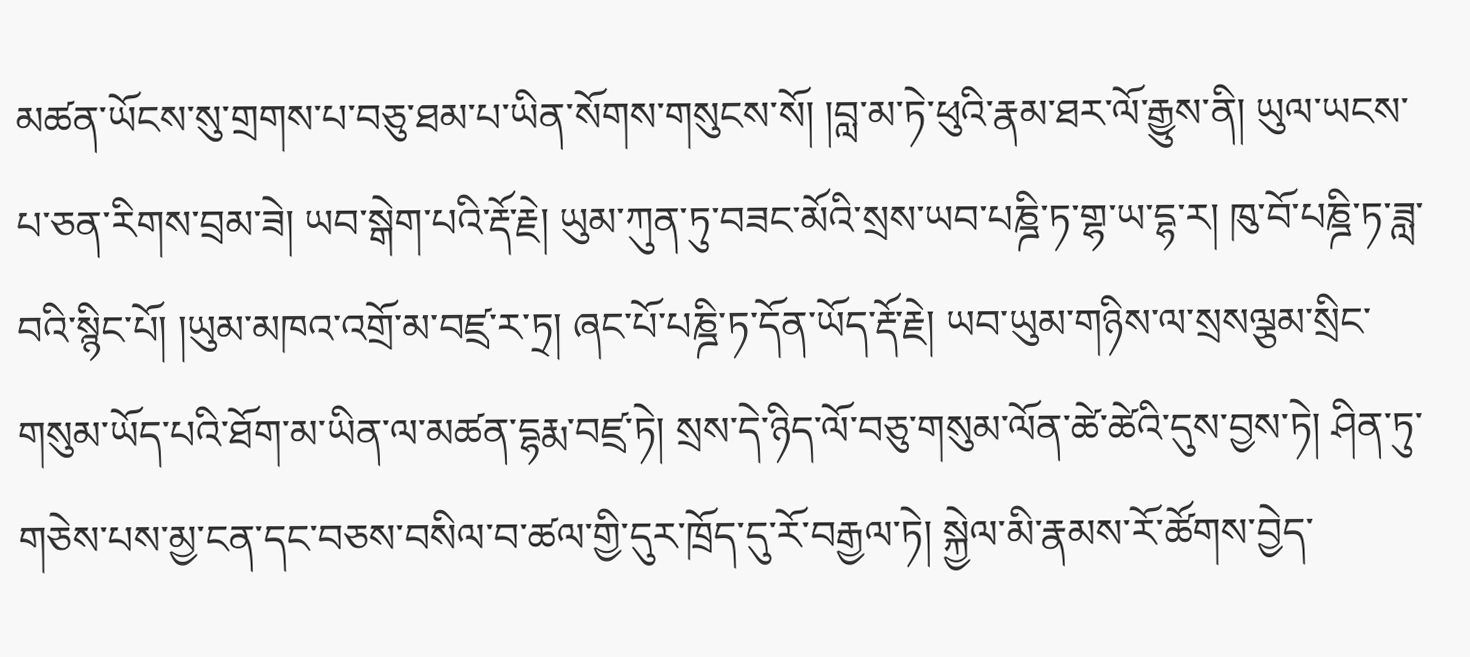མཚན་ཡོངས་སུ་གྲགས་པ་བཅུ་ཐམ་པ་ཡིན་སོགས་གསུངས་སོ། །བླ་མ་ཏེ་ཕུའི་རྣམ་ཐར་ལོ་རྒྱུས་ནི། ཡུལ་ཡངས་པ་ཅན་རིགས་བྲམ་ཟེ། ཡབ་སྒེག་པའི་རྡོ་རྗེ། ཡུམ་ཀུན་ཏུ་བཟང་མོའི་སྲས་ཡབ་པཎྜི་ཏ་གྷ་ཡ་དྷ་ར། ཁུ་བོ་པཎྜི་ཏ་ཟླ་བའི་སྙིང་པོ། །ཡུམ་མཁའ་འགྲོ་མ་བཛྲ་ར་ཏྲ། ཞང་པོ་པཎྜི་ཏ་དོན་ཡོད་རྡོ་རྗེ། ཡབ་ཡུམ་གཉིས་ལ་སྲསལྕམ་སྲིང་གསུམ་ཡོད་པའི་ཐོག་མ་ཡིན་ལ་མཚན་དྷརྨ་བཛྲ་ཏེ། སྲས་དེ་ཉིད་ལོ་བཅུ་གསུམ་ལོན་ཚེ་ཚེའི་དུས་བྱས་ཏེ། ཤིན་ཏུ་གཅེས་པས་མྱ་ངན་དང་བཅས་བསིལ་བ་ཚལ་གྱི་དུར་ཁྲོད་དུ་རོ་བརྒྱལ་ཏེ། སྐྱེལ་མི་རྣམས་རོ་ཚོགས་བྱེད་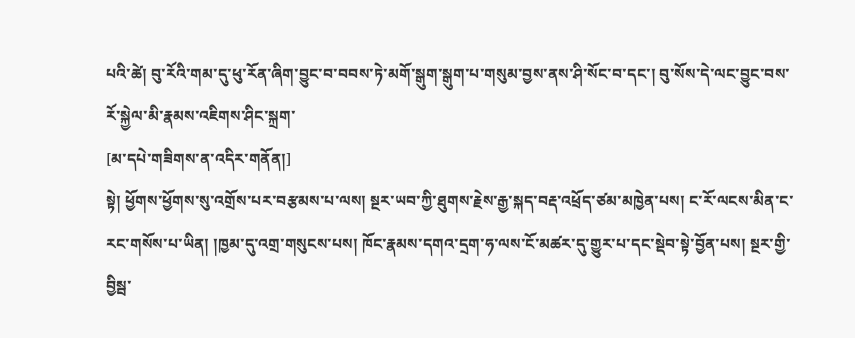པའི་ཚེ། བུ་རོའི་གམ་དུ་ཕུ་རོན་ཞིག་བྱུང་བ་བབས་ཏེ་མགོ་སྒུག་སྒུག་པ་གསུམ་བྱས་ནས་ཤི་སོང་བ་དང་། བུ་སོས་དེ་ལང་བྱུང་བས་རོ་སྐྱེལ་མི་རྣམས་འཇིགས་ཤིང་སྐྲག་
[མ་དཔེ་གཟིགས་ན་འདིར་གནོན།]
སྟེ། ཕྱོགས་ཕྱོགས་སུ་འགྲོས་པར་བརྩམས་པ་ལས། སྔར་ཡབ་ཀྱི་ཐུགས་རྗེས་རྒྱ་སྐད་བརྡ་འཕྲོད་ཙམ་མཁྱེན་པས། ང་རོ་ལངས་མིན་ང་རང་གསོས་པ་ཡིན། །ཁྱམ་དུ་འགྲ་གསུངས་པས། ཁོང་རྣམས་དགའ་དྲག་ཧ་ལས་ངོ་མཚར་དུ་གྱུར་པ་དང་སྡེབ་སྟེ་བྱོན་པས། སྔར་གྱི་བྱིསྦ་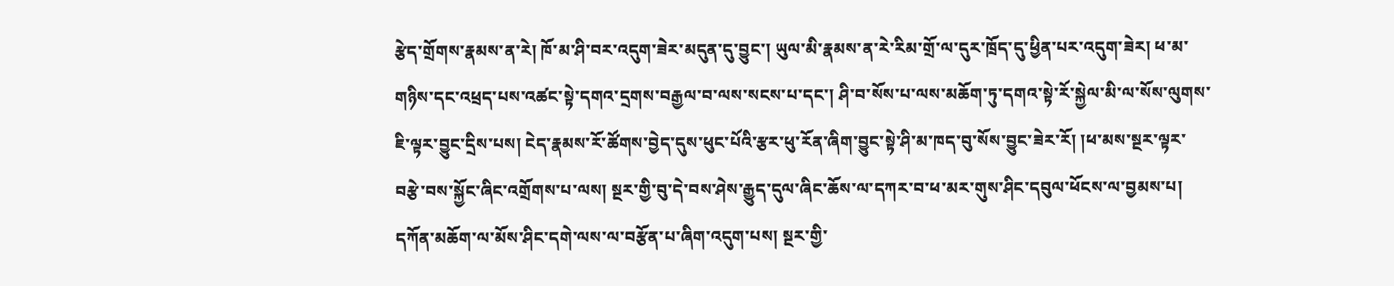རྩེད་གྲོགས་རྣམས་ན་རེ། ཁོ་མ་ཤི་བར་འདུག་ཟེར་མདུན་དུ་བྱུང་། ཡུལ་མི་རྣམས་ན་རེ་རིམ་གྲོ་ལ་དུར་ཁྲོད་དུ་ཕྱིན་པར་འདུག་ཟེར། ཕ་མ་གཉིས་དང་འཕྲད་པས་འཚང་སྟེ་དགའ་དྲགས་བརྒྱལ་བ་ལས་སངས་པ་དང་། ཤི་བ་སོས་པ་ལས་མཆོག་ཏུ་དགའ་སྟེ་རོ་སྐྱེལ་མི་ལ་སོས་ལུགས་ཇི་ལྟར་བྱུང་དྲིས་པས། ངེད་རྣམས་རོ་ཚོགས་བྱེད་དུས་ཕུང་པོའི་རྩར་ཕུ་རོན་ཞིག་བྱུང་སྟེ་ཤི་མ་ཁད་བུ་སོས་བྱུང་ཟེར་རོ། །ཕ་མས་སྔར་ལྟར་བརྩེ་བས་སྐྱོང་ཞིང་འགྲོགས་པ་ལས། སྔར་གྱི་བུ་དེ་བས་ཤེས་རྒྱུད་དུལ་ཞིང་ཆོས་ལ་དཀར་བ་ཕ་མར་གུས་ཤིང་དབུལ་ཕོངས་ལ་བྱམས་པ། དཀོན་མཆོག་ལ་མོས་ཤིང་དགེ་ལས་ལ་བརྩོན་པ་ཞིག་འདུག་པས། སྔར་གྱི་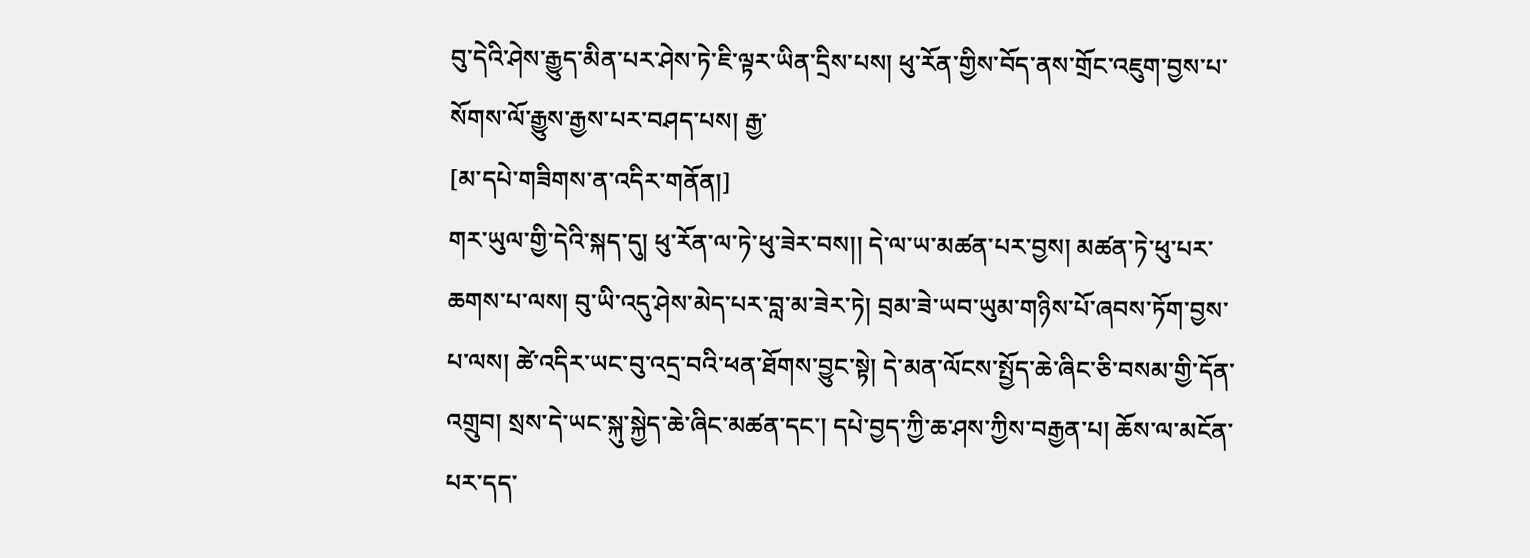བུ་དེའི་ཤེས་རྒྱུད་མིན་པར་ཤེས་ཏེ་ཇི་ལྟར་ཡིན་དྲིས་པས། ཕུ་རོན་གྱིས་བོད་ནས་གྲོང་འཇུག་བྱས་པ་སོགས་ལོ་རྒྱུས་རྒྱས་པར་བཤད་པས། རྒྱ་
[མ་དཔེ་གཟིགས་ན་འདིར་གནོན།]
གར་ཡུལ་གྱི་དེའི་སྐད་དུ། ཕུ་རོན་ལ་ཏེ་ཕུ་ཟེར་བས།། དེ་ལ་ཡ་མཚན་པར་བྱས། མཚན་ཏེ་ཕུ་པར་ཆགས་པ་ལས། བུ་ཡི་འདུ་ཤེས་མེད་པར་བླ་མ་ཟེར་ཏེ། བྲམ་ཟེ་ཡབ་ཡུམ་གཉིས་པོ་ཞབས་ཏོག་བྱས་པ་ལས། ཚེ་འདིར་ཡང་བུ་འདྲ་བའི་ཕན་ཐོགས་བྱུང་སྟེ། དེ་མན་ལོངས་སྤྱོད་ཆེ་ཞིང་ཅི་བསམ་གྱི་དོན་འགྲུབ། སྲས་དེ་ཡང་སྐུ་སྐྱེད་ཆེ་ཞིང་མཚན་དང་། དཔེ་བྱད་ཀྱི་ཆ་ཤས་ཀྱིས་བརྒྱན་པ། ཆོས་ལ་མངོན་པར་དད་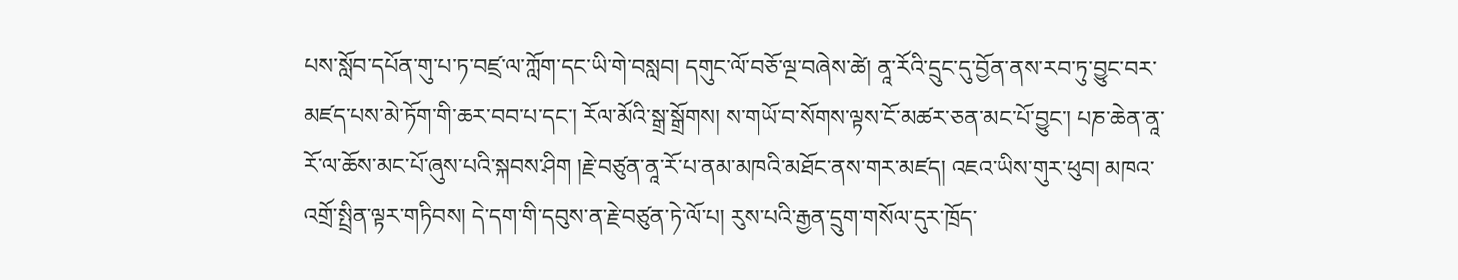པས་སློབ་དཔོན་གུ་པ་ཏ་བཛྲ་ལ་ཀློག་དང་ཡི་གེ་བསླབ། དགུང་ལོ་བཅོ་ལྔ་བཞེས་ཚེ། ནཱ་རོའི་དྲུང་དུ་བྱོན་ནས་རབ་ཏུ་བྱུང་བར་མཛད་པས་མེ་ཏོག་གི་ཆར་བབ་པ་དང་། རོལ་མོའི་སྒྲ་སྒྲོགས། ས་གཡོ་བ་སོགས་ལྟས་ངོ་མཚར་ཅན་མང་པོ་བྱུང་། པཎ་ཆེན་ནཱ་རོ་ལ་ཆོས་མང་པོ་ཞུས་པའི་སྐབས་ཤིག །རྗེ་བཙུན་ནཱ་རོ་པ་ནམ་མཁའི་མཐོང་ནས་གར་མཛད། འཇའ་ཡིས་གུར་ཕུབ། མཁའ་འགྲོ་སྤྲིན་ལྟར་གཏིབས། དེ་དག་གི་དབུས་ན་རྗེ་བཙུན་ཏེ་ལོ་པ། རུས་པའི་རྒྱན་དྲུག་གསོལ་དུར་ཁྲོད་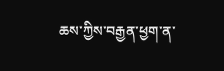ཆས་ཀྱིས་བརྒྱན་ཕྱག་ན་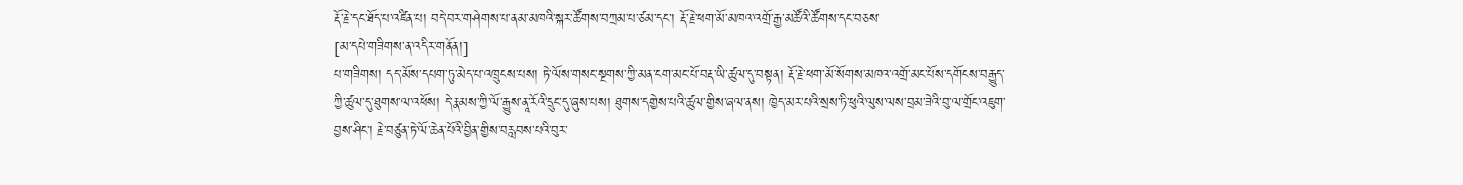རྡོ་རྗེ་དང་ཐོད་པ་འཛིན་པ། བདེ་བར་གཤེགས་པ་ནམ་མཁའི་སྐར་ཚོགས་བཀྲམ་པ་ཙམ་དང་། རྡོ་རྗེ་ཕག་མོ་མཁའ་འགྲོ་རྒྱ་མཚོའི་ཚོགས་དང་བཅས་
[མ་དཔེ་གཟིགས་ན་འདིར་གནོན།]
པ་གཟིགས། དད་མོས་དཔག་ཏུ་མེད་པ་འཁྲུངས་པས། ཏེ་ལོས་གསང་སྔགས་ཀྱི་མན་ངག་མང་པོ་བརྡ་ཡི་ཚུལ་དུ་བསྟན། རྡོ་རྗེ་ཕག་མོ་སོགས་མཁའ་འགྲོ་མང་པོས་དགོངས་བརྒྱུད་ཀྱི་ཚུལ་དུ་ཐུགས་ལ་འཕོས། དེ་རྣམས་ཀྱི་ལོ་རྒྱུས་ནཱ་རོའི་དྲུང་དུ་ཞུས་པས། ཐུགས་དགྱེས་པའི་ཚུལ་གྱིས་ཞལ་ནས། ཁྱེད་མར་པའི་སྲས་ཏི་ཕུའི་ལུས་ལས་བྲམ་ཟེའི་བུ་ལ་གྲོང་འཇུག་བྱས་ཤིང་། རྗེ་བཙུན་ཏེ་ལོ་ཆེན་པོའི་བྱིན་གྱིས་བརླབས་པའི་བུར་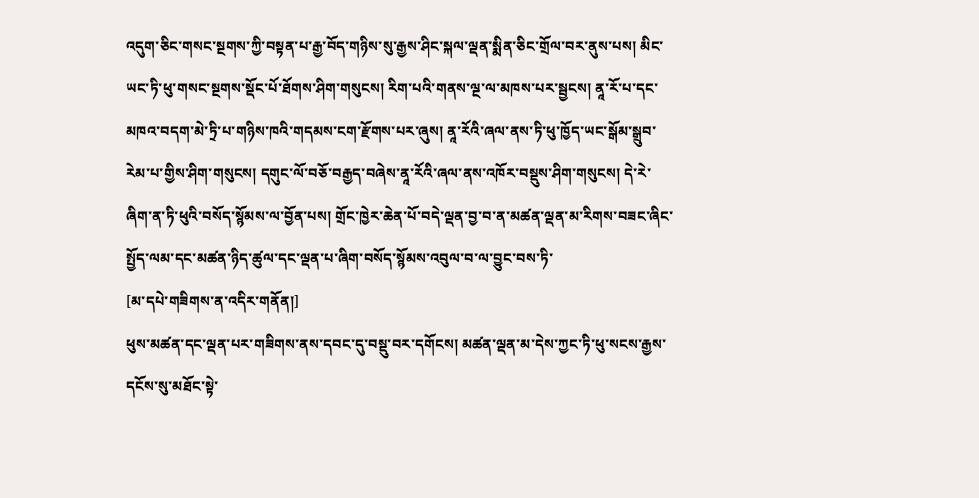འདུག་ཅིང་གསང་སྔགས་ཀྱི་བསྟན་པ་རྒྱ་བོད་གཉིས་སུ་རྒྱས་ཤིང་སྐལ་ལྡན་སྨིན་ཅིང་གྲོལ་བར་ནུས་པས། མིང་ཡང་ཏི་ཕུ་གསང་སྔགས་སྡོང་པོ་ཐོགས་ཤིག་གསུངས། རིག་པའི་གནས་ལྔ་ལ་མཁས་པར་སྦྱངས། ནཱ་རོ་པ་དང་མཁའ་བདག་མེ་ཏྲི་པ་གཉིས་ཁའི་གདམས་ངག་རྫོགས་པར་ཞུས། ནཱ་རོའི་ཞལ་ནས་ཏི་ཕུ་ཁྱོད་ཡང་སྒོམ་སྒྲུབ་རེམ་པ་གྱིས་ཤིག་གསུངས། དགུང་ལོ་བཅོ་བརྒྱད་བཞེས་ནཱ་རོའི་ཞལ་ནས་འཁོར་བསྡུས་ཤིག་གསུངས། དེ་རེ་ཞིག་ན་ཏི་ཕུའི་བསོད་སྙོམས་ལ་བྱོན་པས། གྲོང་ཁྱེར་ཆེན་པོ་བདེ་ལྡན་བྱ་བ་ན་མཚན་ལྡན་མ་རིགས་བཟང་ཞིང་སྤྱོད་ལམ་དང་མཚན་ཉིད་ཚུལ་དང་ལྡན་པ་ཞིག་བསོད་སྙོམས་འབུལ་བ་ལ་བྱུང་བས་ཏི་
[མ་དཔེ་གཟིགས་ན་འདིར་གནོན།]
ཕུས་མཚན་དང་ལྡན་པར་གཟིགས་ནས་དབང་དུ་བསྡུ་བར་དགོངས། མཚན་ལྡན་མ་དེས་ཀྱང་ཏི་ཕུ་སངས་རྒྱས་དངོས་སུ་མཐོང་སྟེ་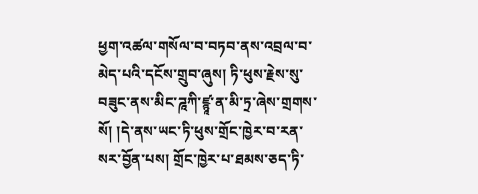ཕྱག་འཚལ་གསོལ་བ་བཏབ་ནས་འབྲལ་བ་མེད་པའི་དངོས་གྲུབ་ཞུས། ཏི་ཕུས་རྗེས་སུ་བཟུང་ནས་མིང་ཌཱཀི་ཛྙཱ་ན་མི་ཏྲ་ཞེས་གྲགས་སོ། །དེ་ནས་ཡང་ཏི་ཕུས་གྲོང་ཁྱེར་བ་རན་སར་བྱོན་པས། གྲོང་ཁྱེར་པ་ཐམས་ཅད་ཏི་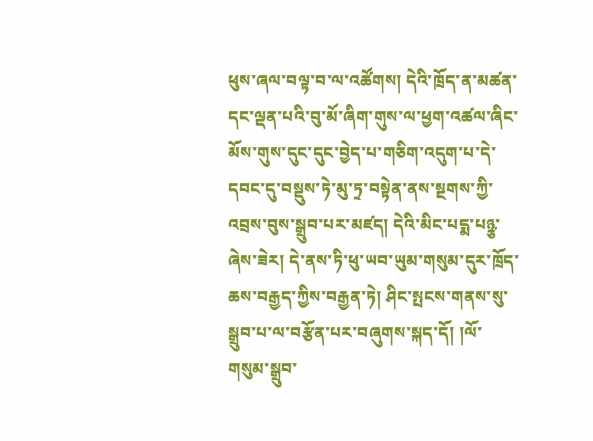ཕུས་ཞལ་བལྟ་བ་ལ་འཚོགས། དེའི་ཁྲོད་ན་མཚན་དང་ལྡན་པའི་བུ་མོ་ཞིག་གུས་ལ་ཕྱག་འཚལ་ཞིང་མོས་གུས་དུང་དུང་བྱེད་པ་གཅིག་འདུག་པ་དེ་དབང་དུ་བསྡུས་ཏེ་མུ་ཏྲ་བསྟེན་ནས་སྔགས་ཀྱི་འབྲས་བུས་སྒྲུབ་པར་མཛད། དེའི་མིང་པདྨ་པཉྩ་ཞེས་ཟེར། དེ་ནས་ཏི་ཕུ་ཡབ་ཡུམ་གསུམ་དུར་ཁྲོད་ཆས་བརྒྱད་ཀྱིས་བརྒྱན་ཏེ། ཤིང་སྤངས་གནས་སུ་སྒྲུབ་པ་ལ་བརྩོན་པར་བཞུགས་སྐད་དོ། །ལོ་གསུམ་སྒྲུབ་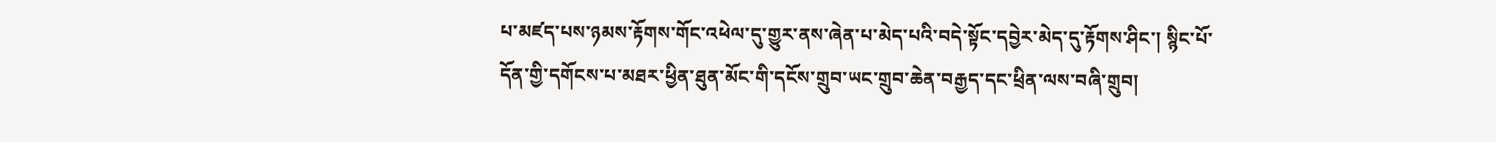པ་མཛད་པས་ཉམས་རྟོགས་གོང་འཕེལ་དུ་གྱུར་ནས་ཞེན་པ་མེད་པའི་བདེ་སྟོང་དབྱེར་མེད་དུ་རྟོགས་ཤིང་། སྙིང་པོ་དོན་གྱི་དགོངས་པ་མཐར་ཕྱིན་ཐུན་མོང་གི་དངོས་གྲུབ་ཡང་གྲུབ་ཆེན་བརྒྱད་དང་ཕྲིན་ལས་བཞི་གྲུབ།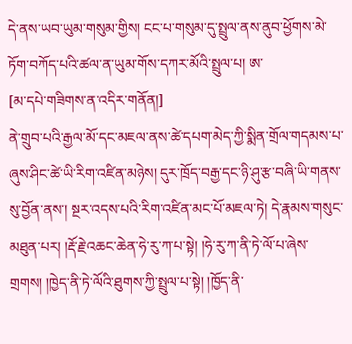དེ་ནས་ཡབ་ཡུམ་གསུམ་གྱིས། ངང་པ་གསུམ་དུ་སྤྲུལ་ནས་ནུབ་ཕྱོགས་མེ་ཏོག་བཀོད་པའི་ཚལ་ན་ཡུམ་གོས་དཀར་མོའི་སྤྲུལ་པ། ཨ་
[མ་དཔེ་གཟིགས་ན་འདིར་གནོན།]
ནེ་གྲུབ་པའི་རྒྱལ་མོ་དང་མཇལ་ནས་ཚེ་དཔག་མེད་ཀྱི་སྨིན་གྲོལ་གདམས་པ་ཞུས་ཤིང་ཚེ་ཡི་རིག་འཛིན་མཉེས། དུར་ཁྲོད་བརྒྱ་དང་ཉི་ཤུ་རྩ་བཞི་ཡི་གནས་སུ་བྱོན་ནས་། སྔར་འདས་པའི་རིག་འཛིན་མང་པོ་མཇལ་ཏེ། དེ་རྣམས་གསུང་མཐུན་པར། །རྡོ་རྗེ་འཆང་ཆེན་ཧེ་རུ་ཀ་པ་སྟེ། །ཧེ་རུ་ཀ་ནི་ཏེ་ལོ་པ་ཞེས་གྲགས། །ཁྱེད་ནི་ཏེ་ལོའི་ཐུགས་ཀྱི་སྤྲུལ་པ་སྟེ། །ཁྱོད་ནི་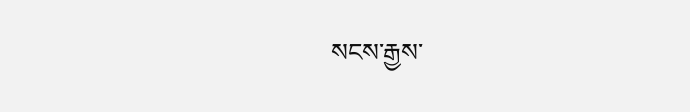སངས་རྒྱས་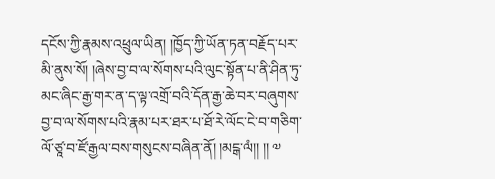དངོས་ཀྱི་རྣམས་འཕྲུལ་ཡིན། །ཁྱོད་ཀྱི་ཡོན་ཏན་བརྗོད་པར་མི་ནུས་སོ། །ཞེས་བྱ་བ་ལ་སོགས་པའི་ལུང་སྟོན་པ་ནི་ཤིན་ཏུ་མང་ཞིང་རྒྱ་གར་ན་ད་ལྟ་འགྲོ་བའི་དོན་རྒྱ་ཆེ་བར་བཞུགས་བྱ་བ་ལ་སོགས་པའི་རྣམ་པར་ཐར་པ་ཐོ་རེ་ལོང་ངེ་བ་གཅིག་ལོ་ཙཱ་བ་ཛོ་རྒྱལ་བས་གསུངས་བཞིན་ནོ། །མངྒ་ལཾ།། །། ༧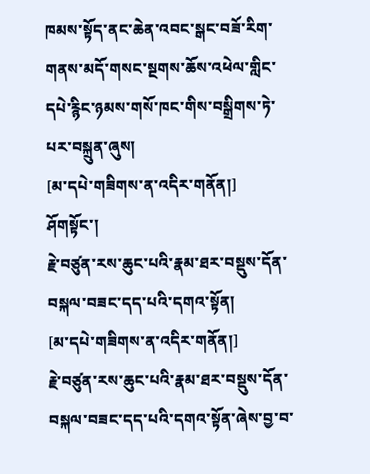ཁམས་སྟོད་ནང་ཆེན་འབང་སྒང་བཟོ་རིག་གནས་མདོ་གསང་སྔགས་ཆོས་འཕེལ་གླིང་དཔེ་རྙིང་ཉམས་གསོ་ཁང་གིས་བསྒྲིགས་ཏེ་པར་བསྐྲུན་ཞུས།
[མ་དཔེ་གཟིགས་ན་འདིར་གནོན།]
ཤོགསྟོང་།
རྗེ་བཙུན་རས་ཆུང་པའི་རྣམ་ཐར་བསྡུས་དོན་བསྐལ་བཟང་དད་པའི་དགའ་སྟོན།
[མ་དཔེ་གཟིགས་ན་འདིར་གནོན།]
རྗེ་བཙུན་རས་ཆུང་པའི་རྣམ་ཐར་བསྡུས་དོན་བསྐལ་བཟང་དད་པའི་དགའ་སྟོན་ཞེས་བྱ་བ་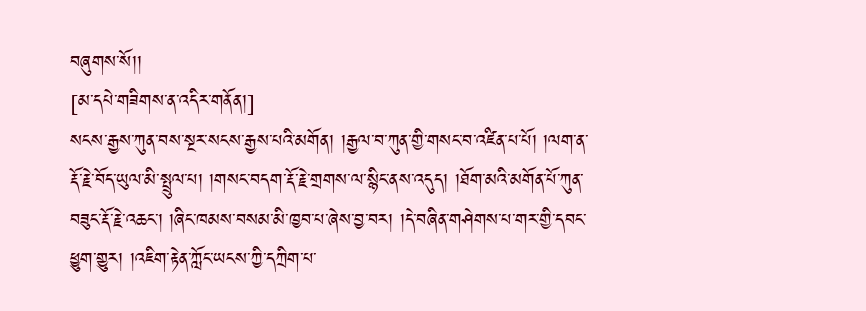བཞུགས་སོ།།
[མ་དཔེ་གཟིགས་ན་འདིར་གནོན།]
སངས་རྒྱས་ཀུན་བས་སྔར་སངས་རྒྱས་པའི་མགོན། །རྒྱལ་བ་ཀུན་གྱི་གསང་བ་འཛིན་པ་པོ། །ལག་ན་རྡོ་རྗེ་བོད་ཡུལ་མི་སྤྲུལ་པ། །གསང་བདག་རྡོ་རྗེ་གྲགས་ལ་སྙིང་ནས་འདུད། །ཐོག་མའི་མགོན་པོ་ཀུན་བཟུང་རྡོ་རྗེ་འཆང་། །ཞིང་ཁམས་བསམ་མི་ཁྱབ་པ་ཞེས་བྱ་བར། །དེ་བཞིན་གཤེགས་པ་གར་གྱི་དབང་ཕྱུག་གྱུར། །འཇིག་རྟེན་ཀློང་ཡངས་ཀྱི་དཀྲིག་པ་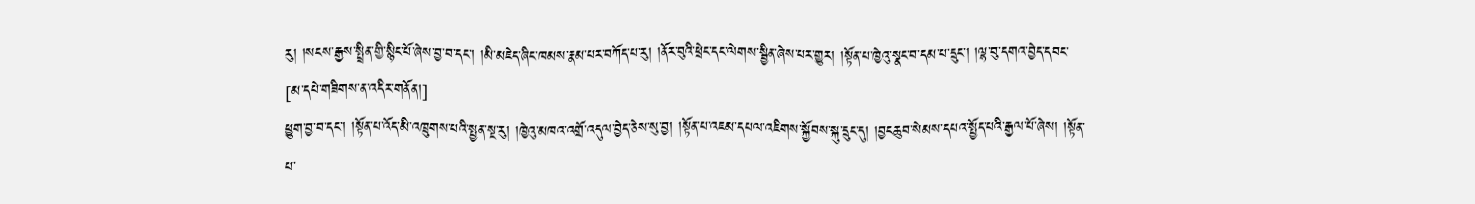རུ། །སངས་རྒྱས་སྤྲིན་གྱི་སྙིང་པོ་ཞེས་བྱ་བ་དང་། །མི་མཇེད་ཞིང་ཁམས་རྣམ་པར་བཀོད་པ་རུ། །ནོར་བུའི་ཕྲེང་དང་ལེགས་སྦྱིན་ཞེས་པར་གྱུར། །སྟོན་པ་ཁྱེའུ་སྣང་བ་དམ་པ་དྲུང་། །ལྷ་བུ་དགའ་བྱེད་དབང་
[མ་དཔེ་གཟིགས་ན་འདིར་གནོན།]
ཕྱུག་བྱ་བ་དང་། །སྟོན་པ་འོད་མི་འཁྲུགས་པའི་སྤྱན་སྔ་རུ། །ཁྱེའུ་མཁའ་འགྲོ་འདུལ་བྱེད་ཅེས་སུ་བྱ། །སྟོན་པ་འཇམ་དཔལ་འཇིགས་སྐྱོབས་སྐུ་དྲུང་དུ། །བྱངཆུབ་སེམས་དཔའ་སྤྱོད་པའི་རྒྱལ་པོ་ཞེས། །སྟོན་པ་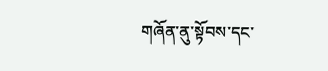གཞོན་ནུ་སྟོབས་དང་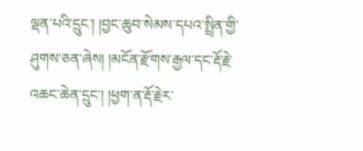ལྡན་པའི་དྲུང་། །བྱང་ཆུབ་སེམས་དཔའ་སྤྲིན་གྱི་ཤུགས་ཅན་ཞེས། །མངོན་རྫོགས་རྒྱལ་དང་རྡོ་རྗེ་འཆང་ཆེན་དྲུང་། །ཕྱག་ན་རྡོ་རྗེར་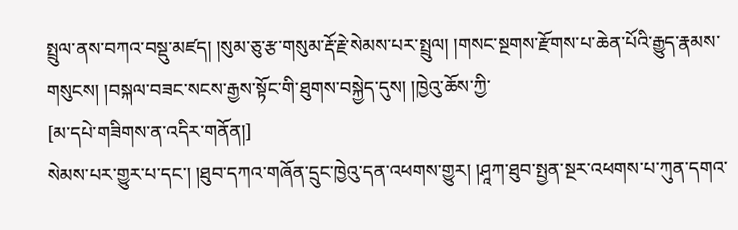སྤྲུལ་ནས་བཀའ་བསྡུ་མཛད། །སུམ་ཅུ་རྩ་གསུམ་རྡོ་རྗེ་སེམས་པར་སྤྲུལ། །གསང་སྔགས་རྫོགས་པ་ཆེན་པོའི་རྒྱུད་རྣམས་གསུངས། །བསྐལ་བཟང་སངས་རྒྱས་སྟོང་གི་ཐུགས་བསྐྱེད་དུས། །ཁྱེའུ་ཆོས་ཀྱི་
[མ་དཔེ་གཟིགས་ན་འདིར་གནོན།]
སེམས་པར་གྱུར་པ་དང་། །ཐུབ་དཀའ་གཞོན་དྲུང་ཁྱེའུ་དན་འཕགས་གྱུར། །ཤཱཀ་ཐུབ་སྤྱན་སྔར་འཕགས་པ་ཀུན་དགའ་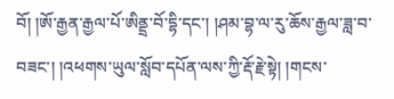བོ། །ཨོ་རྒྱན་རྒྱལ་པོ་ཨིནྡྲ་བོ་དྷི་དང་། །ཤམ་བྷ་ལ་རུ་ཆོས་རྒྱལ་ཟླ་བ་བཟང་། །འཕགས་ཡུལ་སློབ་དཔོན་ལས་ཀྱི་རྡོ་རྗེ་སྟེ། །གངས་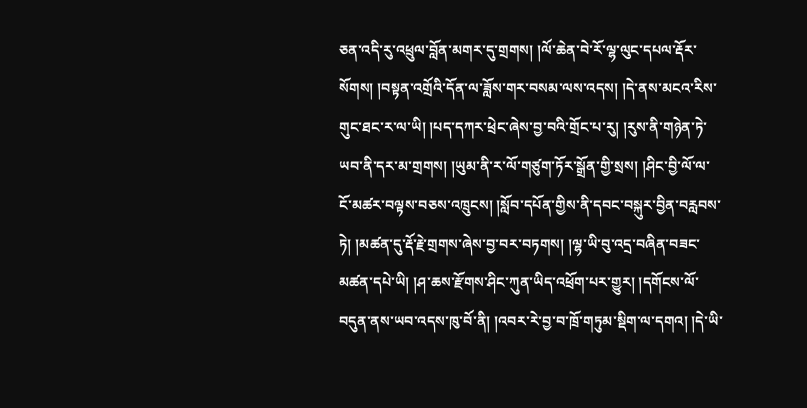ཅན་འདི་རུ་འཕྲུལ་བློན་མགར་དུ་གྲགས། །ལོ་ཆེན་བེ་རོ་ལྷ་ལུང་དཔལ་རྡོར་སོགས། །བསྟན་འགྲོའི་དོན་ལ་ཟློས་གར་བསམ་ལས་འདས། །དེ་ནས་མངའ་རིས་གུང་ཐང་ར་ལ་ཡི། །པད་དཀར་ཕྲེང་ཞེས་བྱ་བའི་གྲོང་པ་རུ། །རུས་ནི་གཉེན་ཏེ་ཡབ་ནི་དར་མ་གྲགས། །ཡུམ་ནི་ར་ལོ་གཙུག་ཏོར་སྒྲོན་གྱི་སྲས། །ཤིང་བྱི་ལོ་ལ་ངོ་མཚར་བལྟས་བཅས་འཁྲུངས། །སློབ་དཔོན་གྱིས་ནི་དབང་བསྐུར་བྱིན་བརླབས་ཏེ། །མཚན་དུ་རྡོ་རྗེ་གྲགས་ཞེས་བྱ་བར་བཏགས། །ལྷ་ཡི་བུ་འདྲ་བཞིན་བཟང་མཚན་དཔེ་ཡི། །ཤ་ཆས་རྫོགས་ཤིང་ཀུན་ཡིད་འཕྲོག་པར་གྱུར། །དགོངས་ལོ་བདུན་ནས་ཡབ་འདས་ཁུ་བོ་ནི། །འབར་རེ་བྱ་བ་ཁྲོ་གཏུམ་སྡིག་ལ་དགའ། །དེ་ཡི་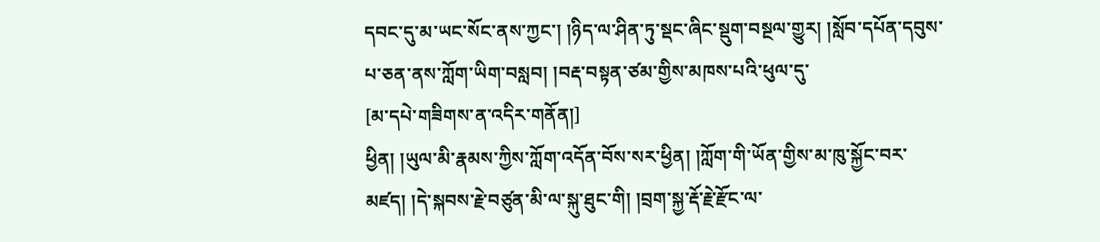དབང་དུ་མ་ཡང་སོང་ནས་ཀྱང་། །ཉིད་ལ་ཤིན་ཏུ་སྡང་ཞིང་སྡུག་བསྔལ་གྱུར། །སློབ་དཔོན་དབུས་པ་ཅན་ནས་ཀློག་ཡིག་བསླབ། །བརྡ་བསྟན་ཙམ་གྱིས་མཁས་པའི་ཕུལ་དུ་
[མ་དཔེ་གཟིགས་ན་འདིར་གནོན།]
ཕྱིན། །ཡུལ་མི་རྣམས་ཀྱིས་ཀློག་འདོན་བོས་སར་ཕྱིན། །ཀློག་གི་ཡོན་གྱིས་མ་ཁུ་སྐྱོང་བར་མཛད། །དེ་སྐབས་རྗེ་བཙུན་མི་ལ་སྐུ་ཐུང་གི། །བྲག་སྐྱ་རྡོ་རྗེ་རྫོང་ལ་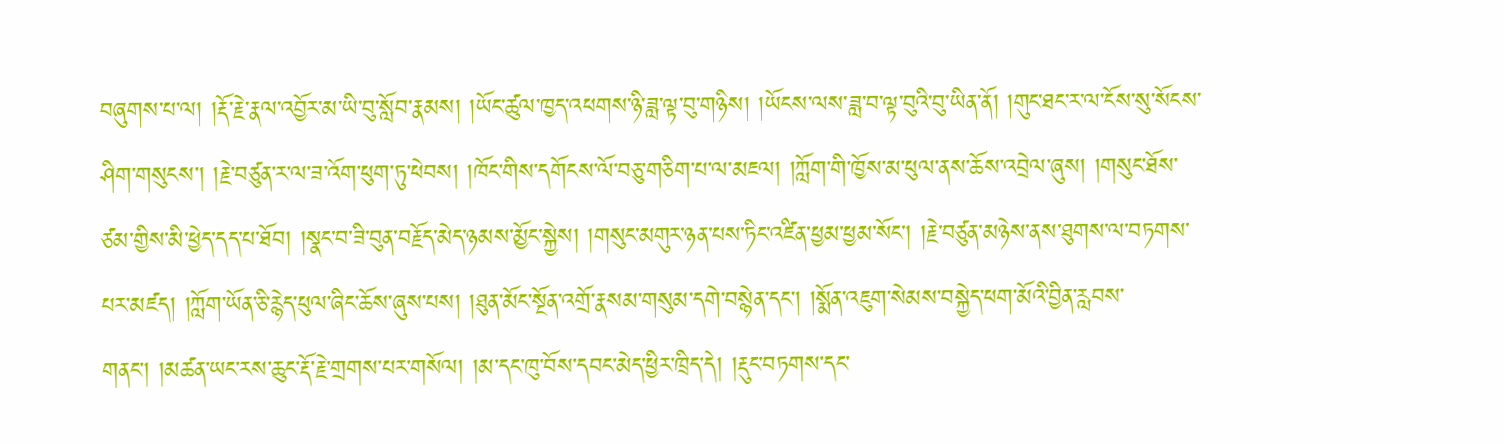བཞུགས་པ་ལ། །རྡོ་རྗེ་རྣལ་འབྱོར་མ་ཡི་བུ་སློབ་རྣམས། །ཡོང་ཚུལ་ཁྱད་འཕགས་ཉི་ཟླ་ལྟ་བུ་གཉིས། །ཡོངས་ལས་ཟླ་བ་ལྟ་བུའི་བུ་ཡིན་ནོ། །གུང་ཐང་ར་ལ་ངོས་སུ་སོངས་ཤིག་གསུངས་། །རྗེ་བཙུན་ར་ལ་ཟ་འོག་ཕུག་ཏུ་ཕེབས། །ཁོང་གིས་དགོངས་ལོ་བཅུ་གཅིག་པ་ལ་མཇལ། །ཀློག་གི་ཁྱོས་མ་ཕུལ་ནས་ཆོས་འབྲེལ་ཞུས། །གསུང་ཐོས་ཙམ་གྱིས་མི་ཕྱེད་དད་པ་ཐོབ། །སྣང་བ་ཟི་བུན་བརྗོད་མེད་ཉམས་མྱོང་སྐྱེས། །གསུང་མགུར་ཉན་པས་ཏིང་འཛིན་ཕྱམ་ཕྱམ་སོང་། །རྗེ་བཙུན་མཉེས་ནས་ཐུགས་ལ་བཏགས་པར་མཛད། །ཀློག་ཡོན་ཅི་རྙེད་ཕུལ་ཞིང་ཆོས་ཞུས་པས། །ཐུན་མོང་སྔོན་འགྲོ་རྣསམ་གསུམ་དགེ་བསྙེན་དང་། །སྨོན་འཇུག་སེམས་བསྐྱེད་ཕག་མོའི་བྱིན་རླབས་གནང་། །མཚན་ཡང་རས་ཆུང་རྡོ་རྗེ་གྲགས་པར་གསོལ། །མ་དང་ཁུ་བོས་དབང་མེད་ཕྱིར་ཁྲིད་དེ། །རྡུང་བཏགས་དང་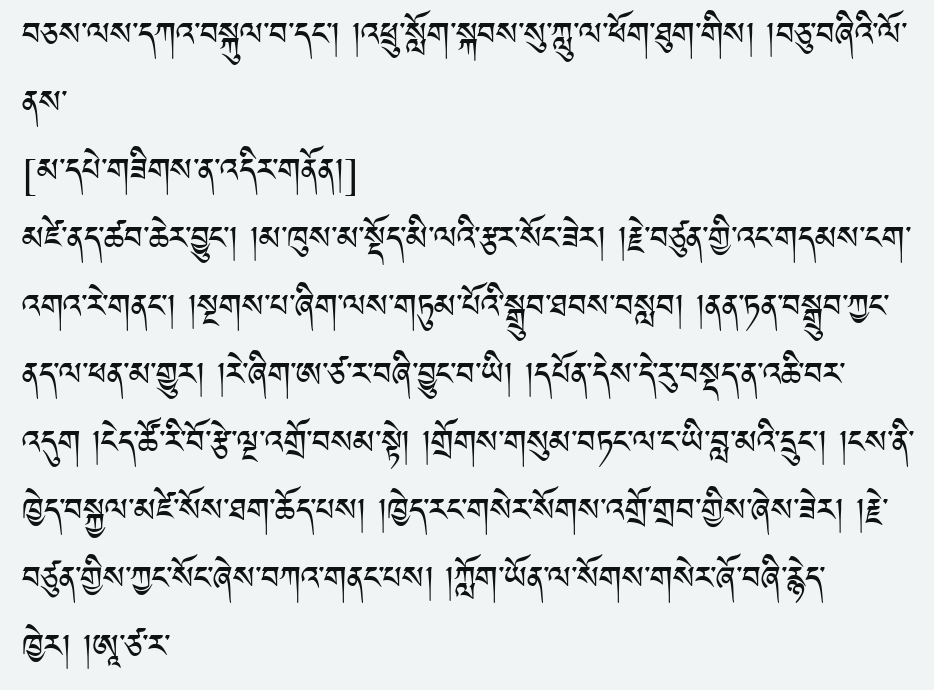བཅས་ལས་དཀའ་བསྐུལ་བ་དང་། །འཕྲུ་སློག་སྐབས་སུ་ཀླུ་ལ་ཕོག་ཐུག་གིས། །བཅུ་བཞིའི་ལོ་ནས་
[མ་དཔེ་གཟིགས་ན་འདིར་གནོན།]
མཛེ་ནད་ཚབ་ཆེར་བྱུང་། །མ་ཁུས་མ་སྡོད་མི་ལའི་རྩར་སོང་ཟེར། །རྗེ་བཙུན་གྱི་འང་གདམས་ངག་འགའ་རེ་གནང་། །སྔགས་པ་ཞིག་ལས་གཏུམ་པོའི་སྒྲུབ་ཐབས་བསླབ། །ནན་ཏན་བསྒྲུབ་ཀྱང་ནད་ལ་ཕན་མ་གྱུར། །རེ་ཞིག་ཨ་ཙ་ར་བཞི་བྱུང་བ་ཡི། །དཔོན་དེས་དེ་རུ་བསྡད་ན་འཆི་བར་འདུག །ངེད་ཚོ་རི་བོ་རྩེ་ལྔ་འགྲོ་བསམ་སྟེ། །གྲོགས་གསུམ་བཏང་ལ་ང་ཡི་བླ་མའི་དྲུང་། །ངས་ནི་ཁྱེད་བསྐྱལ་མཛེ་སོས་ཐག་ཆོད་པས། །ཁྱེད་རང་གསེར་སོགས་འགྲོ་གྲབ་གྱིས་ཞེས་ཟེར། །རྗེ་བཙུན་གྱིས་ཀྱང་སོང་ཞེས་བཀའ་གནང་པས། །ཀློག་ཡོན་ལ་སོགས་གསེར་ཞོ་བཞི་རྙེད་ཁྱེར། །ཨཱ་ཙ་ར་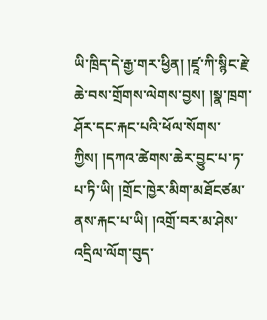ཡི་ཁྲིད་དེ་རྒྱ་གར་ཕྱིན། །ཛཱ་ཀི་སྙིང་རྗེ་ཆེ་བས་གྲོགས་ལེགས་བྱས། །སྣ་ཁྲག་ཤོར་དང་རྐང་པའི་ཕོལ་སོགས་ཀྱིས། །དཀའ་ཚེགས་ཆེར་བྱུང་པ་ཏ་པ་ཏི་ཡི། །གྲོང་ཁྱེར་མིག་མཐོངཙམ་ནས་རྐང་པ་ཡི། །འགྲོ་བར་མ་ཤེས་འདྲིལ་ལོག་བུད་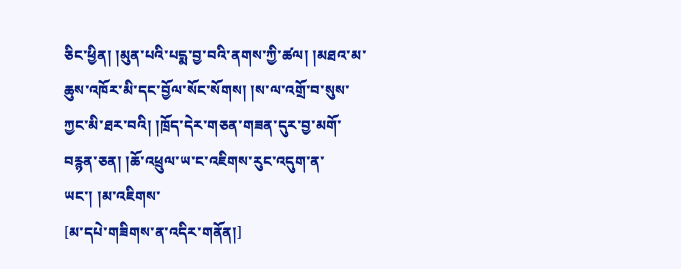ཅིང་ཕྱིན། །མུན་པའི་པདྨ་བྱ་བའི་ནགས་ཀྱི་ཚལ། །མཐའ་མ་ཆུས་འཁོར་མི་དང་བྱོལ་སོང་སོགས། །ས་ལ་འགྲོ་བ་སུས་ཀྱང་མི་ཐར་བའི། །ཁྲོད་དེར་གཅན་གཟན་དུར་བྱ་མགོ་བརྙན་ཅན། །ཆོ་འཕྲུལ་ཡ་ང་འཇིགས་རུང་འདུག་ན་ཡང་། །མ་འཇིགས་
[མ་དཔེ་གཟིགས་ན་འདིར་གནོན།]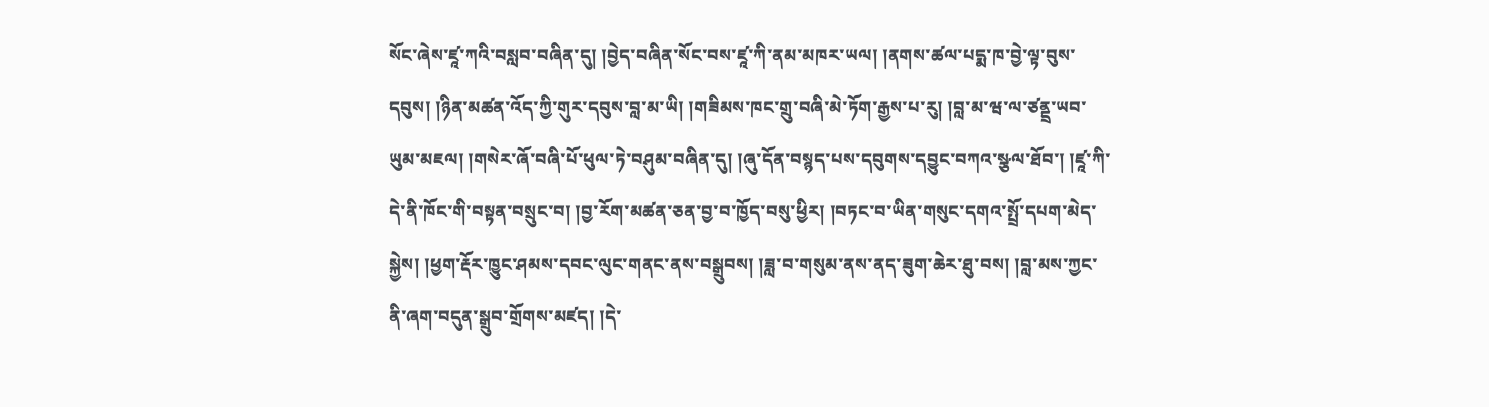སོང་ཞེས་ཛཱ་ཀའི་བསླབ་བཞིན་དུ། །བྱེད་བཞིན་སོང་བས་ཛཱ་ཀི་ནམ་མཁར་ཡལ། །ནགས་ཚལ་པདྨ་ཁ་བྱེ་ལྟ་བུས་དབུས། །ཉིན་མཚན་འོད་ཀྱི་གུར་དབུས་བླ་མ་ཡི། །གཟིམས་ཁང་གྲུ་བཞི་མེ་ཏོག་རྒྱས་པ་རུ། །བླ་མ་ཝ་ལ་ཙནྡྲ་ཡབ་ཡུམ་མཇལ། །གསེར་ཞོ་བཞི་པོ་ཕུལ་ཏེ་བཤུམ་བཞིན་དུ། །ཞུ་དོན་བསྙད་པས་དབུགས་དབྱུང་བཀའ་སྩལ་ཐོབ་། །ཛཱ་ཀི་དེ་ནི་ཁོང་གི་བསྟན་བསྲུང་བ། །བྱ་རོག་མཚན་ཅན་བྱ་བ་ཁྱོད་བསུ་ཕྱིར། །བཏང་བ་ཡིན་གསུང་དགའ་སྤྲོ་དཔག་མེད་སྐྱེས། །ཕྱག་རྡོར་ཁྱུང་ཤམས་དབང་ལུང་གནང་ནས་བསྒྲུབས། །ཟླ་བ་གསུམ་ནས་ནད་ཟུག་ཆེར་ཐུ་བས། །བླ་མས་ཀྱང་ནི་ཞག་བདུན་སྒྲུབ་གྲོགས་མཛད། །དེ་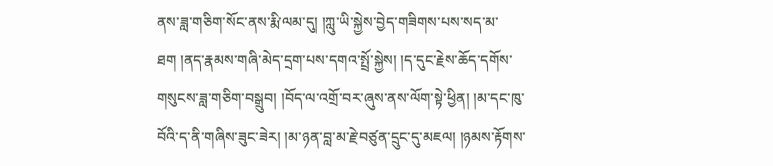ནས་ཟླ་གཅིག་སོང་ནས་རྨི་ལམ་དུ། །ཀླུ་ཡི་སྐྱེས་བྱེད་གཟིགས་པས་སད་མ་ཐག །ནད་རྣམས་གཞི་མེད་དྲག་པས་དགའ་སྤྲོ་སྐྱེས། །ད་དུང་རྗེས་ཆོད་དགོས་གསུངས་ཟླ་གཅིག་བསྒྲུབ། །བོད་ལ་འགྲོ་བར་ཞུས་ནས་ལོག་སྟེ་ཕྱིན། །མ་དང་ཁུ་བོའི་ད་ནི་གཞིས་ཟུང་ཟེར། །མ་ཉན་བླ་མ་རྗེ་བཙུན་དྲུང་དུ་མཇལ། །ཉམས་རྟོགས་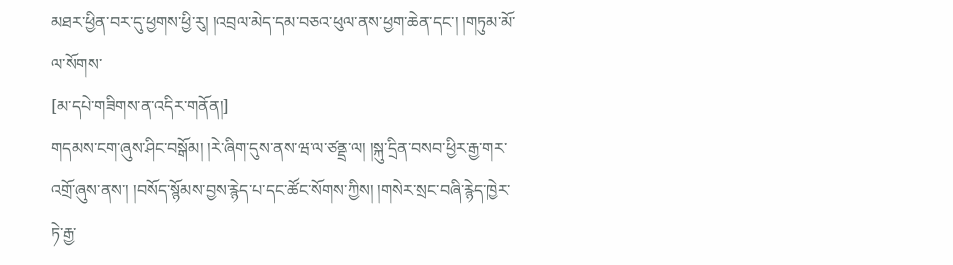མཐར་ཕྱིན་བར་དུ་ཕྱགས་ཕྱི་རུ། །འབྲལ་མེད་དམ་བཅའ་ཕུལ་ནས་ཕྱག་ཆེན་དང་། །གཏུམ་མོ་ལ་སོགས་
[མ་དཔེ་གཟིགས་ན་འདིར་གནོན།]
གདམས་ངག་ཞུས་ཤིང་བསྒོམ། །རེ་ཞིག་དུས་ནས་ཝ་ལ་ཙནྡྲ་ལ། །སྐུ་དྲིན་བསབ་ཕྱིར་རྒྱ་གར་འགྲོ་ཞུས་ནས་། །བསོད་སྙོམས་བྱས་རྙེད་པ་དང་ཚོང་སོགས་ཀྱིས། །གསེར་སྲང་བཞི་རྙེད་ཁྱེར་ཏེ་རྒྱ་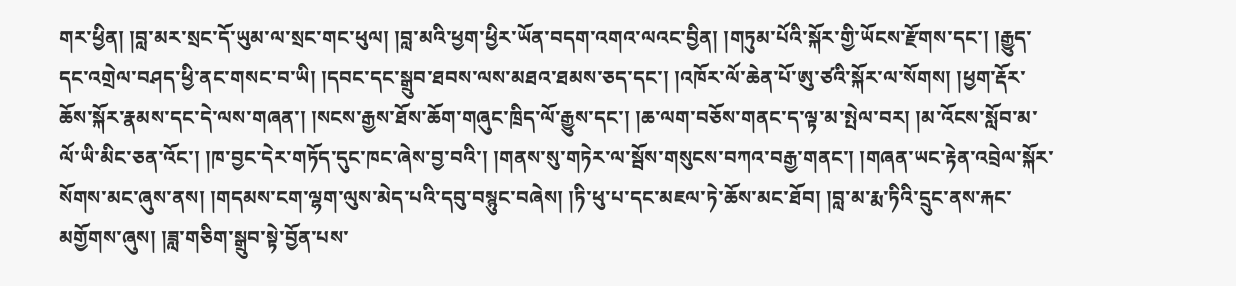གར་ཕྱིན། །བླ་མར་སྲང་དོ་ཡུམ་ལ་སྲང་གང་ཕུལ། །བླ་མའི་ཕྱག་ཕྱིར་ཡོན་བདག་འགའ་ལའང་བྱིན། །གཏུམ་པོའི་སྐོར་གྱི་ཡོངས་རྫོགས་དང་། །རྒྱུད་དང་འགྲེལ་བཤད་ཕྱི་ནང་གསང་བ་ཡི། །དབང་དང་སྒྲུབ་ཐབས་ལས་མཐའ་ཐམས་ཅད་དང་། །འཁོར་ལོ་ཆེན་པོ་ཨུ་ཙའི་སྐོར་ལ་སོགས། །ཕྱག་རྡོར་ཆོས་སྐོར་རྣམས་དང་དེ་ལས་གཞན་། །སངས་རྒྱས་ཐོས་ཆོག་གཞུང་ཁྲིད་ལོ་རྒྱུས་དང་། །ཆ་ལག་བཅོས་གནང་ད་ལྟ་མ་སྤེལ་བར། །མ་འོངས་སློབ་མ་ལོ་ཡི་མིང་ཅན་འོང་། །ཁ་བྱང་དེར་གཏོད་དུང་ཁང་ཞེས་བྱ་བའི་། །གནས་སུ་གཏེར་ལ་སྦོས་གསུངས་བཀའ་བརྒྱ་གནང་། །གཞན་ཡང་རྟེན་འབྲེལ་སྐོར་སོགས་མང་ཞུས་ནས། །གདམས་ངག་ལྷག་ལུས་མེད་པའི་དབུ་བསྙུང་བཞེས། །ཏི་ཕུ་པ་དང་མཇལ་ཏེ་ཆོས་མང་ཐོབ། །བླ་མ་རྨ་ཏིའི་དྲུང་ནས་རྐང་མགྱོགས་ཞུས། །ཟླ་གཅིག་སྒྲུབ་སྟེ་བྱོན་པས་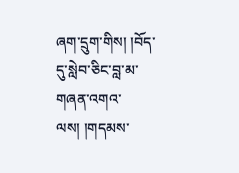ཞག་དྲུག་གིས། །བོད་དུ་སླེབ་ཅིང་བླ་མ་གཞན་འགའ་ལས། །གདམས་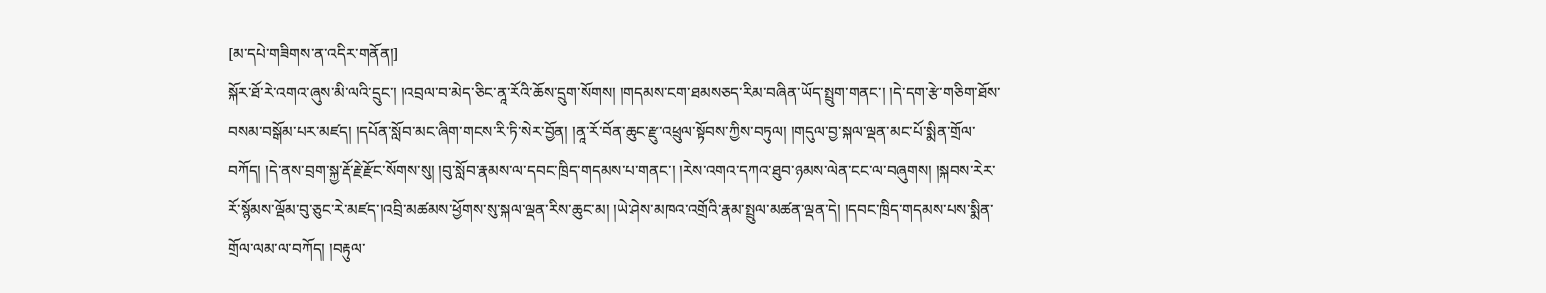[མ་དཔེ་གཟིགས་ན་འདིར་གནོན།]
སྐོར་ཐོ་རེ་འགའ་ཞུས་མི་ལའི་དྲུང་། །འབྲལ་བ་མེད་ཅིང་ནཱ་རོའི་ཆོས་དྲུག་སོགས། །གདམས་ངག་ཐམསཅད་རིམ་བཞིན་ཡོད་སྤྲུག་གནང་། །དེ་དག་རྩེ་གཅིག་ཐོས་བསམ་བསྒོམ་པར་མཛད། །དཔོན་སློབ་མང་ཞིག་གངས་རི་ཏི་སེར་བྱོན། །ནཱ་རོ་བོན་ཆུང་རྫུ་འཕྲུལ་སྟོབས་ཀྱིས་བཏུལ། །གདུལ་བྱ་སྐལ་ལྡན་མང་པོ་སྨིན་གྲོལ་བཀོད། །དེ་ནས་བྲག་སྐྱ་རྡོ་རྗེ་རྫོང་སོགས་སུ། །བུ་སློབ་རྣམས་ལ་དབང་ཁྲིད་གདམས་པ་གནང་། །རེས་འགའ་དཀའ་ཐུབ་ཉམས་ལེན་ངང་ལ་བཞུགས། །སྐབས་རེར་རོ་སྙོམས་ལྡོམ་བུ་ཅུང་རེ་མཛད་།འབྲི་མཚམས་ཕྱོགས་སུ་སྐལ་ལྡན་རིས་ཆུང་མ། །ཡེ་ཤེས་མཁའ་འགྲོའི་རྣམ་སྤྲུལ་མཚན་ལྡན་དེ། །དབང་ཁྲིད་གདམས་པས་སྨིན་གྲོལ་ལམ་ལ་བཀོད། །བརྟུལ་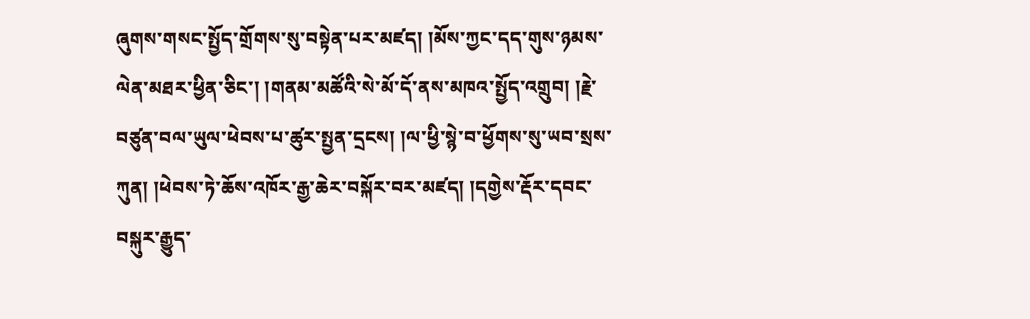ཞུགས་གསང་སྤྱོད་གྲོགས་སུ་བསྟེན་པར་མཛད། །མོས་ཀྱང་དད་གུས་ཉམས་ལེན་མཐར་ཕྱིན་ཅིང་། །གནམ་མཚོའི་སེ་མོ་དོ་ནས་མཁའ་སྤྱོད་འགྲུབ། །རྗེ་བཙུན་བལ་ཡུལ་ཕེབས་པ་ཚུར་སྤྱན་དྲངས། །ལ་ཕྱི་སྙེ་བ་ཕྱོགས་སུ་ཡབ་སྲས་ཀུན། །ཕེབས་ཏེ་ཆོས་འཁོར་རྒྱ་ཆེར་བསྐོར་བར་མཛད། །དགྱེས་རྡོར་དབང་བསྐུར་རྒྱུད་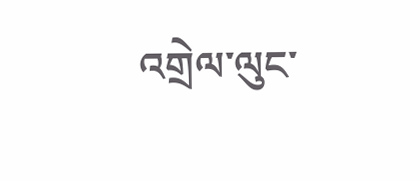འགྲེལ་ལུང་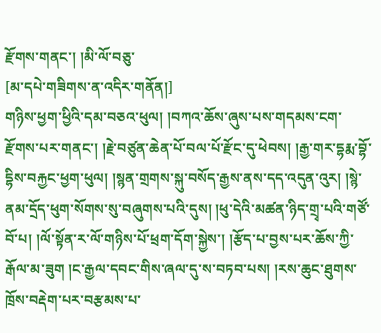རྫོགས་གནང་། །མི་ལོ་བཅུ་
[མ་དཔེ་གཟིགས་ན་འདིར་གནོན།]
གཉིས་ཕྱག་ཕྱིའི་དམ་བཅའ་ཕུལ། །བཀའ་ཆོས་ཞུས་པས་གདམས་ངག་རྫོགས་པར་གནང་། །རྗེ་བཙུན་ཆེན་པོ་བལ་པོ་རྫོང་དུ་ཕེབས། །རྒྱ་གར་དྷརྨ་བྷོ་དྷིས་བརྐྱང་ཕྱག་ཕུལ། །སྙན་གྲགས་སྐུ་བསོད་རྒྱས་ནས་དད་འདུན་འུར། །སྙེ་ནམ་དྲོད་ཕུག་སོགས་སུ་བཞུགས་པའི་དུས། །ཕུ་དེའི་མཚན་ཉིད་གྲྭ་པའི་གཙོ་བོ་པ། །ལོ་སྟོན་ར་ལོ་གཉིས་པོ་ཕྲག་དོག་སྐྱེས་། །རྩོད་པ་བྱས་པར་ཆོས་ཀྱི་རྒོལ་མ་ཟུག །ང་རྒྱལ་དབང་གིས་ཞལ་དུ་ས་བཏབ་པས། །རས་ཆུང་ཐུགས་ཁྲོས་བརྡེག་པར་བརྩམས་པ་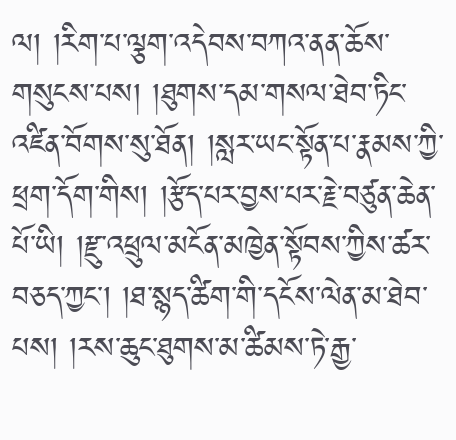ལ། །རིག་པ་ལྕག་འདེབས་བཀའ་ནན་ཆོས་གསུངས་པས། །ཐུགས་དམ་གསལ་ཐེབ་ཏིང་འཛིན་བོགས་སུ་ཐོན། །སླར་ཡང་སྟོན་པ་རྣམས་ཀྱི་ཕྲག་དོག་གིས། །རྩོད་པར་བྱས་པར་རྗེ་བཙུན་ཆེན་པོ་ཡི། །རྫུ་འཕྲུལ་མངོན་མཁྱེན་སྟོབས་ཀྱིས་ཚར་བཅད་ཀྱང་། །ཐ་སྙད་ཚིག་གི་དངོས་ལེན་མ་ཐེབ་པས། །རས་ཆུང་ཐུགས་མ་ཚིམས་ཏེ་རྒྱ་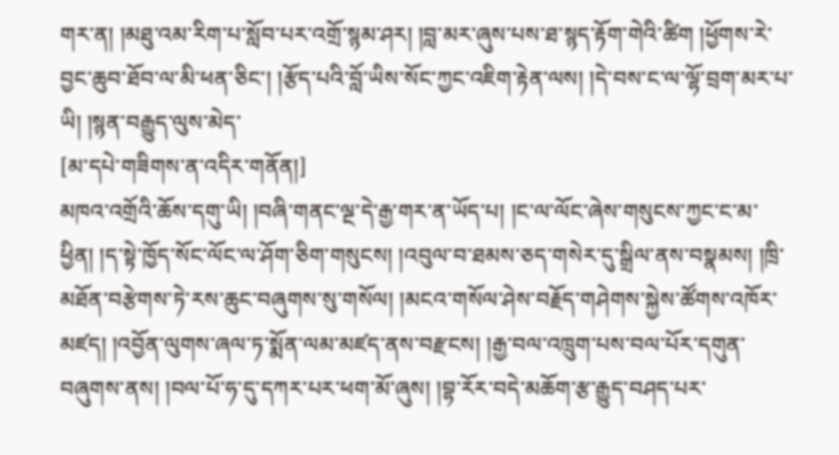གར་ན། །མཐུ་འམ་རིག་པ་སློབ་པར་འགྲོ་སྙམ་ཤར། །བླ་མར་ཞུས་པས་ཐ་སྙད་རྟོག་གེའི་ཚིག །ཕྱོགས་རེ་བྱང་ཆུབ་ཐོབ་ལ་མི་ཕན་ཅིང་། །རྩོད་པའི་བློ་ཡིས་སོང་ཀྱང་འཇིག་རྟེན་ལས། །དེ་བས་ང་ལ་ལྷོ་བྲག་མར་པ་ཡི། །སྙན་བརྒྱུད་ལུས་མེད་
[མ་དཔེ་གཟིགས་ན་འདིར་གནོན།]
མཁའ་འགྲོའི་ཆོས་དགུ་ཡི། །བཞི་གནང་ལྔ་དེ་རྒྱ་གར་ན་ཡོད་པ། །ང་ལ་ལོང་ཞེས་གསུངས་ཀྱང་ང་མ་ཕྱིན། །ད་སྟེ་ཁྱོད་སོང་ལོང་ལ་ཤོག་ཅིག་གསུངས། །འབུལ་བ་ཐམས་ཅད་གསེར་དུ་སྒྲིལ་ནས་བསྣམས། །ཁྲི་མཐོན་བརྩེགས་ཏེ་རས་ཆུང་བཞུགས་སུ་གསོལ། །མངའ་གསོལ་ཤེས་བརྗོད་གཤེགས་སྐྱེས་ཚོགས་འཁོར་མཛད། །འབྱོན་ལུགས་ཞལ་ཏ་སྨོན་ལམ་མཛད་ནས་བརྫངས། །རྒྱ་བལ་འཁྲུག་པས་བལ་པོར་དགུན་བཞུགས་ནས། །བལ་པོ་ཧ་དུ་དཀར་པར་ཕག་མོ་ཞུས། །བྷ་རོར་བདེ་མཆོག་རྩ་རྒྱུད་བཤད་པར་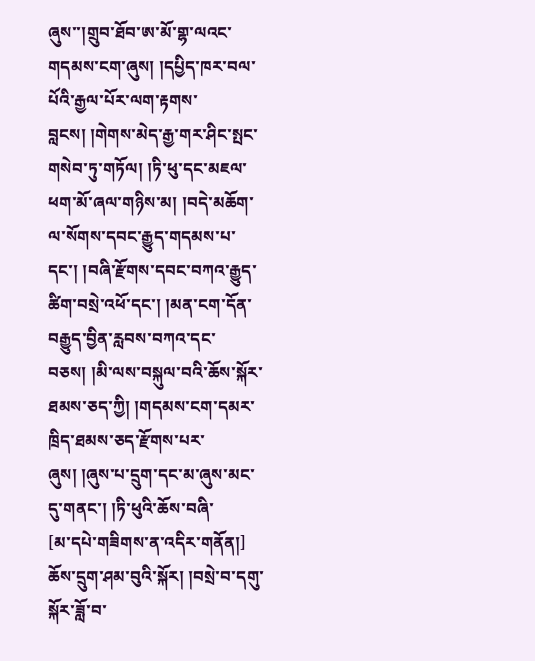ཞུས་་།གྲུབ་ཐོབ་ཨ་མོ་གྷ་ལའང་གདམས་ངག་ཞུས། །དཔྱིད་ཁར་བལ་པོའི་རྒྱལ་པོར་ལག་རྟགས་བླངས། །གེགས་མེད་རྒྱ་གར་ཤིང་སྤང་གསེབ་ཏུ་གཏོལ། །ཏི་ཕུ་དང་མཇལ་ཕག་མོ་ཞལ་གཉིས་མ། །བདེ་མཆོག་ལ་སོགས་དབང་རྒྱུད་གདམས་པ་དང་། །བཞི་རྫོགས་དབང་བཀའ་རྒྱུད་ཚིག་བསྲེ་འཕོ་དང་། །མན་ངག་དོན་བརྒྱུད་བྱིན་རླབས་བཀའ་དང་བཅས། །མི་ལས་བསྐུལ་བའི་ཆོས་སྐོར་ཐམས་ཅད་ཀྱི། །གདམས་ངག་དམར་ཁྲིད་ཐམས་ཅད་རྫོགས་པར་ཞུས། །ཞུས་པ་དྲུག་དང་མ་ཞུས་མང་དུ་གནང་། །ཏི་ཕུའི་ཆོས་བཞི་
[མ་དཔེ་གཟིགས་ན་འདིར་གནོན།]
ཆོས་དྲུག་ཤམ་བུའི་སྐོར། །བསྲེ་བ་དགུ་སྐོར་ཟློ་བ་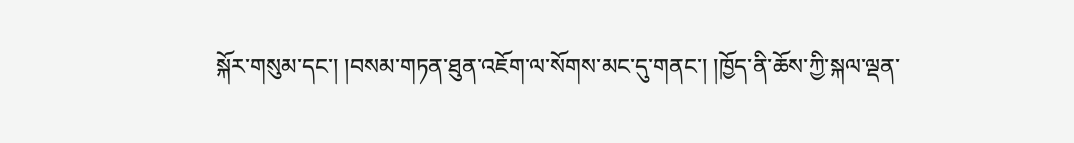སྐོར་གསུམ་དང་། །བསམ་གཏན་ཐུན་འཇོག་ལ་སོགས་མང་དུ་གནང་། །ཁྱོད་ནི་ཆོས་ཀྱི་སྐལ་ལྡན་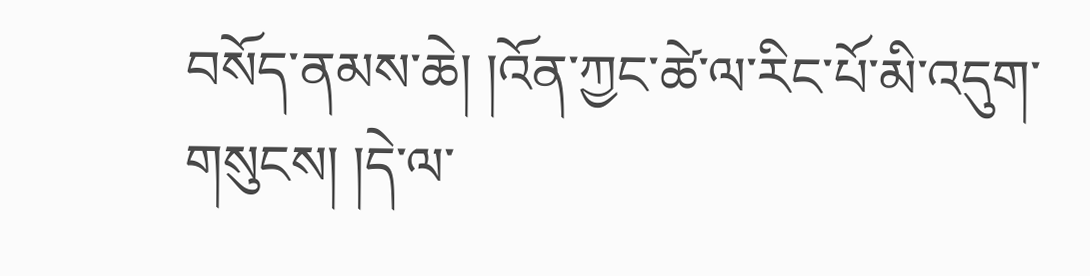བསོད་ནམས་ཆེ། །འོན་ཀྱང་ཚེ་ལ་རིང་པོ་མི་འདུག་གསུངས། །དེ་ལ་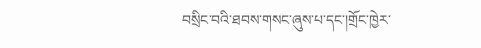བསྲིང་བའི་ཐབས་གསང་ཞུས་པ་དང་།གྲོང་ཁྱེར་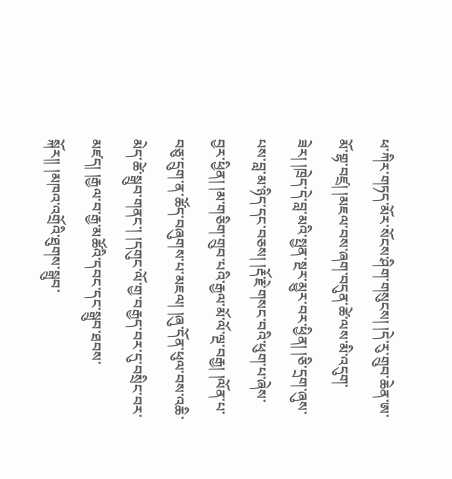ཕ་ཀིར་གཏད་མོར་སོངས་ཤིག་གསུངས། །དེ་རུ་གྲུབ་ཆེན་ཨ་མོ་གྷ་བཛྲ། །མཇལ་བས་ཞག་བདུན་ཚེ་ལས་མི་འདུག་ཟེར། །ཁྲེད་དེ་བླ་མའི་སྤྱན་སྔར་མྱུར་བར་ཕྱིན། །ཅི་དྲག་ཞུས་པས་བླ་མ་ཉིད་དང་བཅས། །རྡོ་རྗེ་གསང་བའི་ཕུག་པ་ཞེས་བྱར་ཕྱིན། །མ་གཅིག་གྲུབ་པའི་རྒྱལ་མོ་ལོ་ལྔ་བརྒྱ། །ལོན་པ་བཅུ་དྲུག་ན་ཚོད་བཞུགས་པ་མཇལ། །ཞུ་དོན་ཕུལ་བས་འཆི་མེད་ཚེ་སྒྲུབ་གནང་། །དགུང་ལོ་གྱ་བརྒྱད་བར་དུ་བསྲིང་བར་མཛད། །རྒྱལ་བ་རྒྱ་མཚོའི་དབང་དང་སྒྲུབ་ཐབས་སྐོར།། །མཁའ་འགྲོའི་ཐུགས་སྒྲུབ་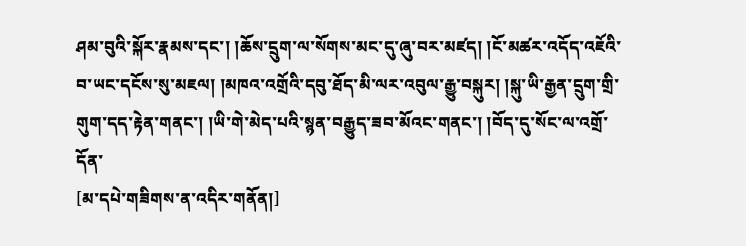ཤམ་བུའི་སྐོར་རྣམས་དང་། །ཆོས་དྲུག་ལ་སོགས་མང་དུ་ཞུ་བར་མཛད། །ངོ་མཚར་འདོད་འཇོའི་བ་ཡང་དངོས་སུ་མཇལ། །མཁའ་འགྲོའི་དབུ་ཐོད་མི་ལར་འབུལ་རྒྱུ་བསྐུར། །སྐུ་ཡི་རྒྱན་དྲུག་གྲི་གུག་དད་རྟེན་གནང་། །ཡི་གེ་མེད་པའི་སྙན་བརྒྱུད་ཟབ་མོའང་གནང་། །བོད་དུ་སོང་ལ་འགྲོ་དོན་
[མ་དཔེ་གཟིགས་ན་འདིར་གནོན།]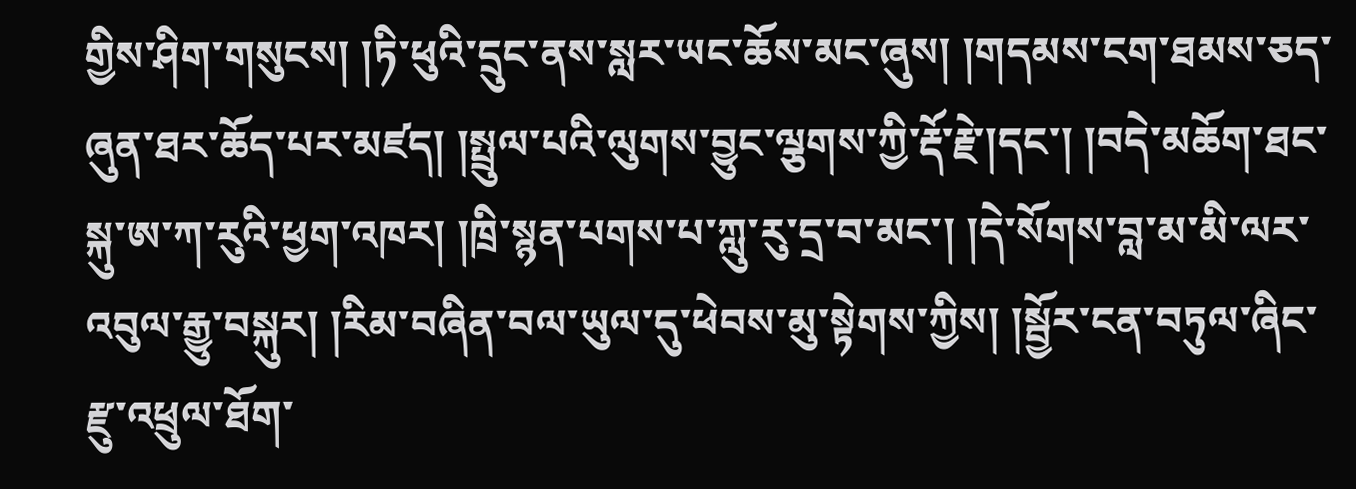གྱིས་ཤིག་གསུངས། །ཏི་ཕུའི་དྲུང་ནས་སླར་ཡང་ཆོས་མང་ཞུས། །གདམས་ངག་ཐམས་ཅད་ཞུན་ཐར་ཆོད་པར་མཛད། །སྤྲུལ་པའི་ལུགས་བྱུང་ལྕགས་ཀྱི་རྡོ་རྗེ་།དང་། །བདེ་མཆོག་ཐང་སྐུ་ཨ་ཀ་རུའི་ཕྱག་འཁར། །ཁྲི་སྙན་པགས་པ་ཀླུ་རུ་དྲ་བ་མང་། །དེ་སོགས་བླ་མ་མི་ལར་འབུལ་རྒྱུ་བསྐུར། །རིམ་བཞིན་བལ་ཡུལ་དུ་ཕེབས་མུ་སྟེགས་ཀྱིས། །སྦྱོར་ངན་བཏུལ་ཞིང་རྫུ་འཕྲུལ་ཐོག་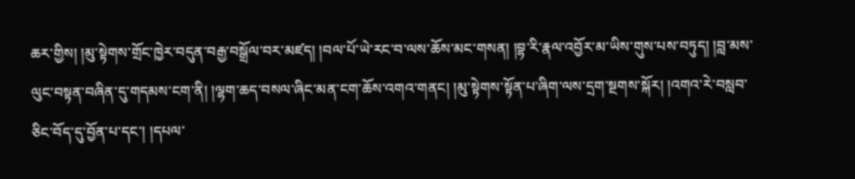ཆར་གྱིས། །མུ་སྟེགས་གྲོང་ཁྱེར་བདུན་བརྒྱ་བསྒྲོལ་བར་མཛད། །བལ་པོ་ཡེ་རང་བ་ལས་ཆོས་མང་གསན། །བྷ་རི་རྣལ་འབྱོར་མ་ཡིས་གུས་པས་བཏུད། །བླ་མས་ལུང་བསྟན་བཞིན་དུ་གདམས་ངག་ནི། །ལྷག་ཆད་བསལ་ཞིང་མན་ངག་ཆོས་འགའ་གནང། །མུ་སྟེགས་སྟོན་པ་ཞིག་ལས་དྲག་སྔགས་སྐོར། །འགའ་རེ་བསླབ་ཅིང་བོད་དུ་བྱོན་པ་དང་། །དཔལ་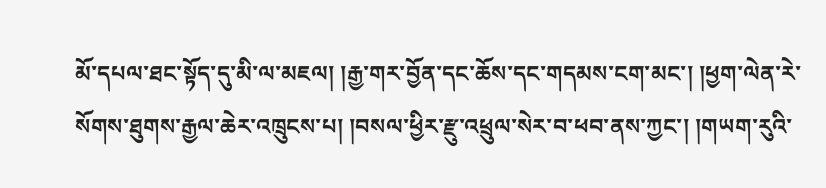མོ་དཔལ་ཐང་སྟོད་དུ་མི་ལ་མཇལ། །རྒྱ་གར་བྱོན་དང་ཆོས་དང་གདམས་ངག་མང་། །ཕྱག་ལེན་རེ་སོགས་ཐུགས་རྒྱལ་ཆེར་འཁྲུངས་པ། །བསལ་ཕྱིར་རྫུ་འཕྲུལ་སེར་བ་ཕབ་ནས་ཀྱང་། །གཡག་རུའི་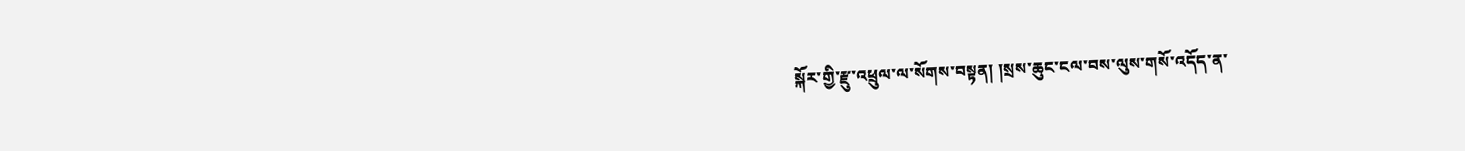སྐོར་གྱི་རྫུ་འཕྲུལ་ལ་སོགས་བསྟན། །སྲས་ཆུང་ངལ་བས་ལུས་གསོ་འདོད་ན་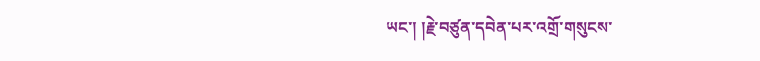ཡང་། །རྗེ་བཙུན་དབེན་པར་འགྲོ་གསུངས་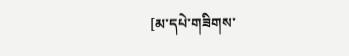[མ་དཔེ་གཟིགས་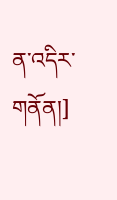ན་འདིར་གནོན།]